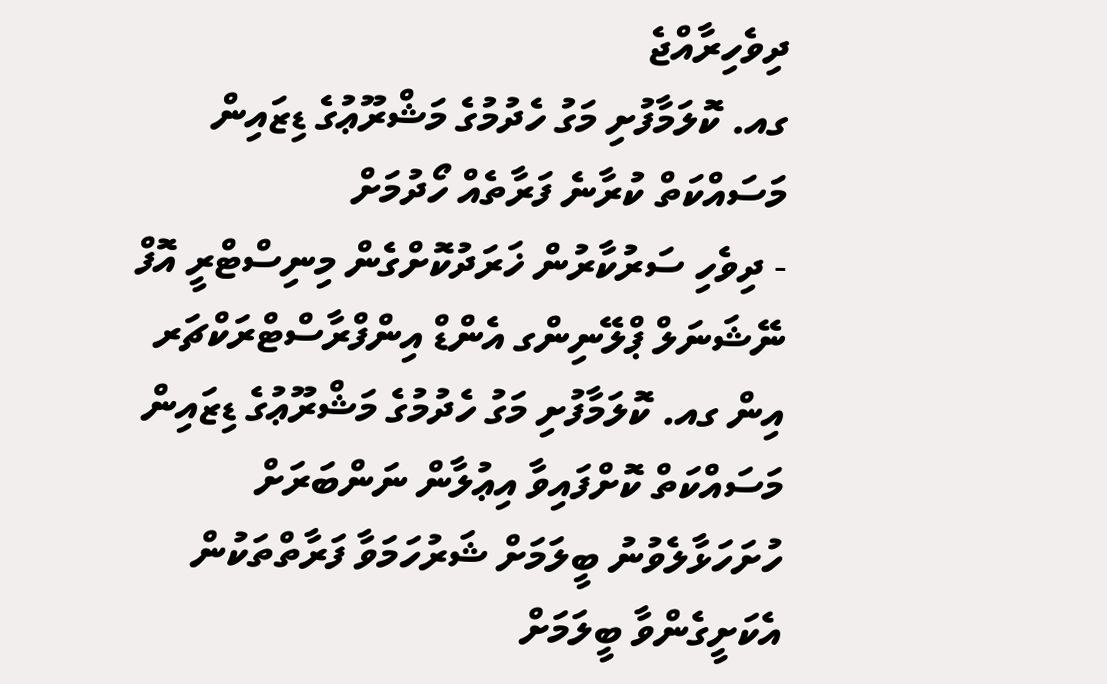ދިވެހިރާއްޖެ
ގއ. ކޮލަމާފުށި މަގު ހެދުމުގެ މަޝްރޫޢުގެ ޑިޒައިން މަސައްކަތް ކުރާނެ ފަރާތެއް ހޯދުމަށް
- ދިވެހި ސަރުކާރުން ޚަރަދުކޮށްގެން މިނިސްޓްރީ އޮފް ނޭޝަނަލް ޕްލޭނިންގ އެންޑް އިންފްރާސްޓްރަކްޗަރ އިން ގއ. ކޮލަމާފުށި މަގު ހެދުމުގެ މަޝްރޫޢުގެ ޑިޒައިން މަސައްކަތް ކޮށްފައިވާ އިޢުލާން ނަންބަރަށް ހުށަހަޅާލެވުނު ބީލަމަށް ޝަރުހަމަވާ ފަރާތްތަކުން އެކަށީގެންވާ ބީލަމަށް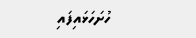ހުށަހަޅައިފައި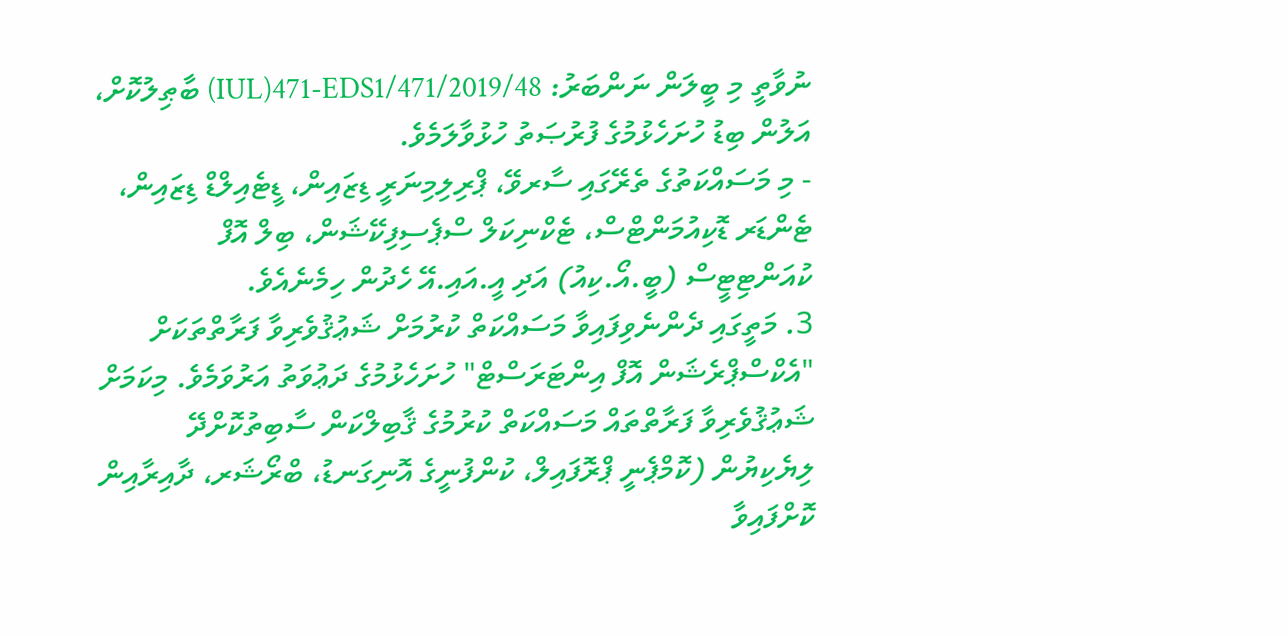ނުވާތީ މި ބީލަން ނަންބަރު: IUL)471-EDS1/471/2019/48) ބާޠިލުކޮށް، އަލުން ބިޑު ހުށަހެޅުމުގެ ފުރުޞަތު ހުޅުވާލަމެވެ.
- މި މަސައްކަތުގެ ތެރޭގައި ސާރވޭ، ޕްރިލިމިނަރީ ޑިޒައިން، ޑީޓެއިލްޑް ޑިޒައިން، ޓެންޑަރ ޑޮކިއުމަންޓްސް، ޓެކްނިކަލް ސްޕެސިފިކޭޝަން، ބިލް އޮފް ކުއަންޓިޓީސް (ބީ.އޯ.ކިއު) އަދި އީ.އައި.އޭ ހެދުން ހިމެނެއެވެ.
3. މަތީގައި ދެންނެވިފައިވާ މަސައްކަތް ކުރުމަށް ޝަޢުޤުވެރިވާ ފަރާތްތަކަށް "އެކްސްޕްރެޝަން އޮފް އިންޓަރަސްޓް" ހުށަހެޅުމުގެ ދަޢުވަތު އަރުވަމެވެ. މިކަމަށް ޝަޢުޤުވެރިވާ ފަރާތްތައް މަސައްކަތް ކުރުމުގެ ޤާބިލްކަން ސާބިތުކޮށްދޭ ލިޔެކިޔުން (ކޮމްޕެނީ ޕްރޮފައިލް، ކުންފުނީގެ އޮނިގަނޑު، ބްރޯޝަރ، ދާއިރާއިން ކޮށްފައިވާ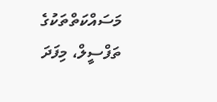މަސައްކަތްތަކުގެ ތަފްސީލް، މިފަދަ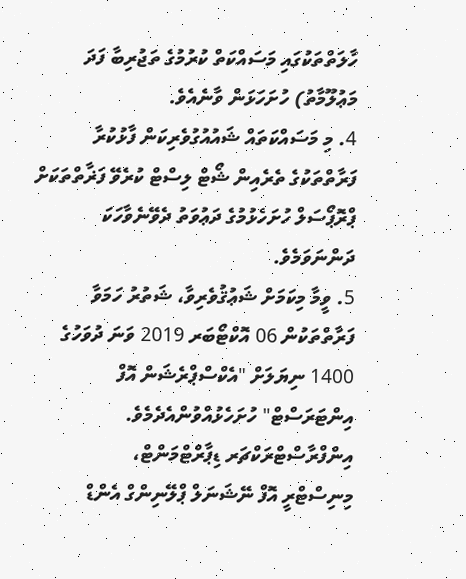ހާލަތްތަކުގައި މަސައްކަތް ކުރުމުގެ ތަޖުރިބާ ފަދަ މަޢުލޫމާތު) ހުށަހަޅަން ވާނެއެވެ.
4. މި މަސައްކަތައް ޝައުއުގުވެރިކަން ފާޅުކުރާ ފަރާތްތަކުގެ ތެރެއިން ޝޯޓް ލިސްޓް ކުރެވޭ ފަޜާތްތަކަށް ޕްރޮޕޯސަލް ހުށަހެޅުމުގެ ދަޢުވަތު ދެވޭނެވާހަކަ ދަންނަވަމެވެ.
5. ވީމާ މިކަމަށް ޝަޢުޤުވެރިވާ، ޝަތުރު ހަމަވާ ފަރާތްތަކުން 06 އޮކްޓޯބަރ 2019 ވަނަ ދުވަހުގެ 1400 ނިޔަލަށް "އެކްސްޕްރެޝަން އޮފް އިންޓަރަސްޓް" ހުށަހެޅުއްވުންއެދެމެވެ.
އިންފްރާސްޓްރަކްޗަރ ޑިޕާރްޓްމަންޓް،
މިނިސްޓްރީ އޮފް ނޭޝަނަލް ޕްލޭނިންގް އެންޑް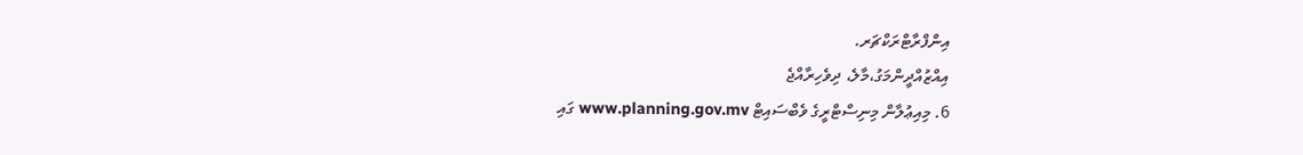އިންފްރާޓްރަކްޗަރ.
އިއްޒުއްދީންމަގު،މާލެ، ދިވެހިރާއްޖެ
6. މިއިޢުލާން މިނިސްޓްރީގެ ވެބްސައިޓް www.planning.gov.mv ގައި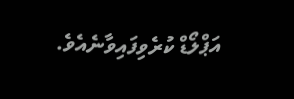އަޕްލޯޑް ކުރެވިފައިވާނެއެވެ.